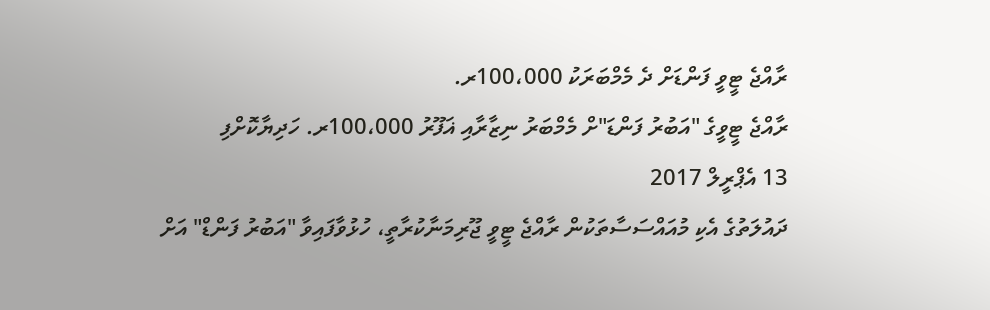ރާއްޖެ ޓީވީ ފަންޑަށް ދެ މެމްބަރަކު 100،000ރ.
ރާއްޖެ ޓީވީގެ "އަބުރު ފަންޑަ"ށް މެމްބަރު ނިޒާރާއި ޣަފޫރު 100،000ރ. ހަދިޔާކޮށްފި
13 އެޕްރީލް 2017
ދައުލަތުގެ އެކި މުއައްސަސާތަކުން ރާއްޖެ ޓީވީ ޖޫރިމަނާކުރާތީ، ހުޅުވާފައިވާ "އަބުރު ފަންޑް" އަށް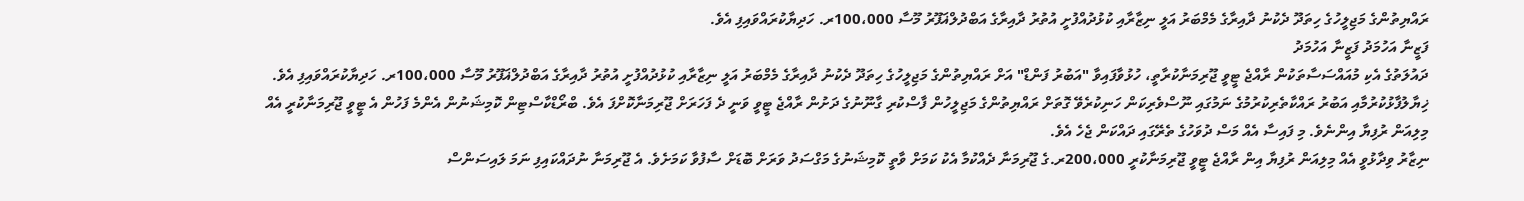ރައްޔިތުންގެ މަޖިލީހުގެ ހިތަދޫ ދެކުނު ދާއިރާގެ މެމްބަރު އަލީ ނިޒާރާއި ކުޅުދުއްފުށީ އުތުރު ދާއިރާގެ އަބްދުލްޣަފޫރު މޫސާ 100،000ރ. ހަދިޔާކުރައްވައިފި އެވެ.
ފަޒީނާ އަހުމަދު ފަޒީނާ އަހުމަދު
ދައުލަތުގެ އެކި މުއައްސަސާތަކުން ރާއްޖެ ޓީވީ ޖޫރިމަނާކުރާތީ، ހުޅުވާފައިވާ "އަބުރު ފަންޑް" އަށް ރައްޔިތުންގެ މަޖިލީހުގެ ހިތަދޫ ދެކުނު ދާއިރާގެ މެމްބަރު އަލީ ނިޒާރާއި ކުޅުދުއްފުށީ އުތުރު ދާއިރާގެ އަބްދުލްޣަފޫރު މޫސާ 100،000ރ. ހަދިޔާކުރައްވައިފި އެވެ.
ޚިޔާލުފާޅުކުރުމާއި އަބުރު ރައްކާތެރިކުރުމުގެ ނަމުގައި ނޫސްވެރިކަން ހަނިކުރެވޭ ގޮތަށް ރައްޔިތުންގެ މަޖިލީހުން ފާސްކުރި ގާނޫނުގެ ދަށުން ރާއްޖެ ޓީވީ ވަނީ ދެ ފަހަރަށް ޖޫރިމަނާކޮށްފަ އެވެ. ބްރޯޑްކާސްޓިން ކޮމިޝަނުން އެންމެ ފަހުން އެ ޓީވީ ޖޫރިމަނާކުރީ އެއް މިލިއަން ރުފިޔާ އިންނެވެ. މި ފައިސާ އެއް މަސް ދުވަހުގެ ތެރޭގައި ދައްކަން ޖެހެ އެވެ.
ނިޒާރު ވިދާޅުވީ އެއް މިލިއަން ރުފިޔާ އިން ރާއްޖެ ޓީވީ ޖޫރިމަނާކުރީ 200،000ރ.ގެ ޖޫރިމަނާ ދެއްކުމާ އެކު ކަމަށް ވާތީ ކޮމިޝަނުގެ މަގްސަދު ވަރަށް ބޮޑަށް ސާފުވާ ކަމަށެވެ. އެ ޖޫރިމަނާ ނުދައްކައިފި ނަމަ ލައިސަންސް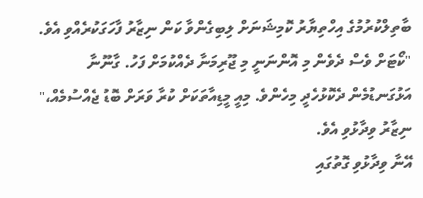ބާތިލްކުރުމުގެ އިހްތިޔާރު ކޮމިޝަނަށް ލިބިގެންވާ ކަން ނިޒާރު ފާހަގަކުރެއްވި އެވެ.
"ކޯޓަށް ވެސް ދެވެން މި އޮންނަނީ މި ޖޫރިމަނާ ދެއްކުމަށް ފަހު. ގާނޫނާ އަޅުގަނޑުމެން ދެކޮޅުހެދީ މިހެންވެ. މިއީ މީޑިއާތަކަށް ކުރާ ވަރަށް ބޮޑު ޖެއްސުމެއް،" ނިޒާރު ވިދާޅުވި އެވެ.
އޭނާ ވިދާޅުވި ގޮތުގައި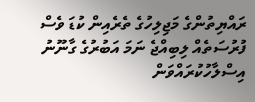ރައްޔިތުންގެ މަޖިލިހުގެ ތެރެއިން ކުޑަ ވެސް ފުރުސަތެއް ލިބިއްޖެ ނަމަ އަބުރުގެ ގާނޫނު އިސްލާހުކުރައްވަން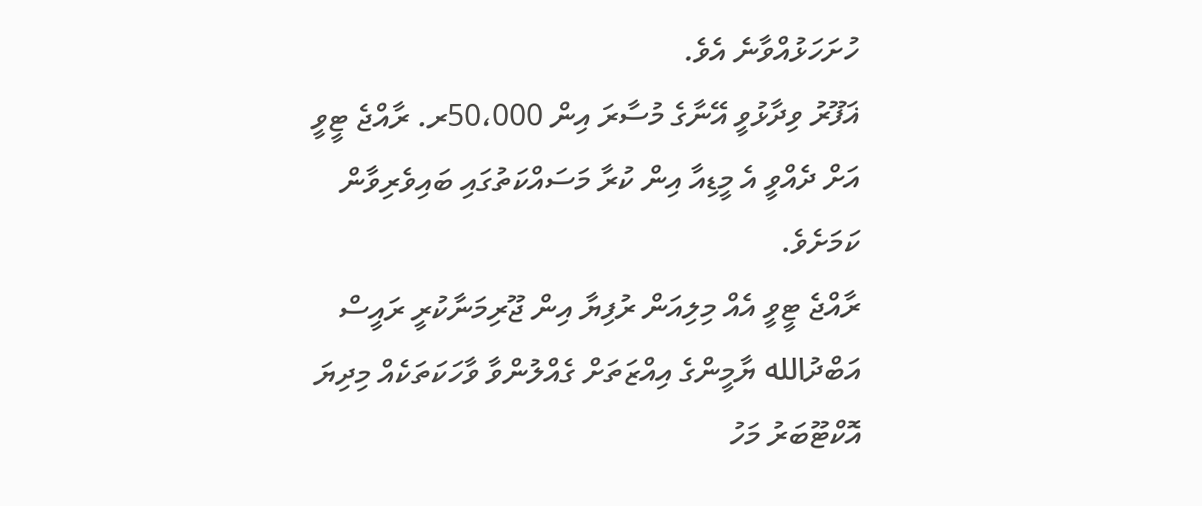ހުށަހަޅުއްވާނެ އެވެ.
ޣަފޫރު ވިދާޅުވީ އޭނާގެ މުސާރަ އިން 50،000ރ. ރާއްޖެ ޓީވީ އަށް ދެއްވީ އެ މީޑިއާ އިން ކުރާ މަސައްކަތުގައި ބައިވެރިވާން ކަމަށެވެ.
ރާއްޖެ ޓީވީ އެއް މިލިއަން ރުފިޔާ އިން ޖޫރިމަނާކުރީ ރައީސް އަބްދުالله ޔާމީންގެ އިއްޒަތަށް ގެއްލުންވާ ވާހަކަތަކެއް މިދިޔަ އޮކްޓޫބަރު މަހު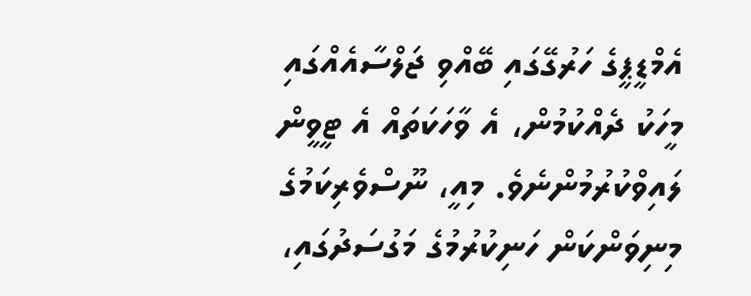އެމްޑީޕީގެ ހަރުގޭގައި ބޭއްވި ޖަލްސާއެއްގައި މީހަކު ދެއްކުމުން، އެ ވާހަކަތައް އެ ޓީވީން ލައިވްކުރުމުންނެވެ. މިއީ، ނޫސްވެރިކަމުގެ މިނިވަންކަން ހަނިކުރުމުގެ މަގުސަދުގައި،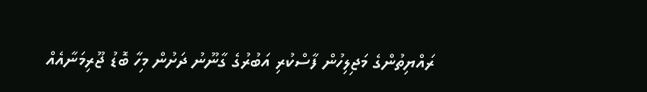ރައްޔިތުންގެ މަޖިލިހުން ފާސްކުރި އަބުރުގެ ގާނޫނު ދަށުން މިހާ ބޮޑު ޖޫރިމަނާއެއް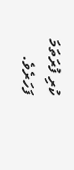ކުރި ފުރަތަމަ ފަހަރެވެ.